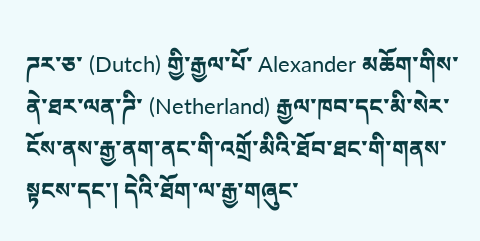ཌར་ཅ་ (Dutch) གྱི་རྒྱལ་པོ་ Alexander མཆོག་གིས་ནེ་ཐར་ལན་ཌི་ (Netherland) རྒྱལ་ཁབ་དང་མི་སེར་ངོས་ནས་རྒྱ་ནག་ནང་གི་འགྲོ་མིའི་ཐོབ་ཐང་གི་གནས་སྟངས་དང་། དེའི་ཐོག་ལ་རྒྱ་གཞུང་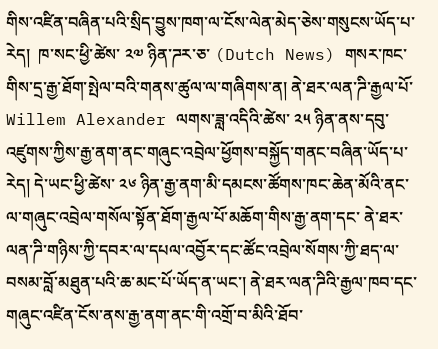གིས་འཛིན་བཞིན་པའི་སྲིད་བྱུས་ཁག་ལ་ངོས་ལེན་མེད་ཅེས་གསུངས་ཡོད་པ་རེད།  ཁ་སང་ཕྱི་ཚེས་ ༢༧ ཉིན་ཌར་ཅ་ (Dutch News) གསར་ཁང་གིས་དྲ་རྒྱ་ཐོག་སྤེལ་བའི་གནས་ཚུལ་ལ་གཞིགས་ན། ནེ་ཐར་ལན་ཌི་རྒྱལ་པོ་Willem Alexander ལགས་ཟླ་འདིའི་ཚེས་ ༢༥ ཉིན་ནས་དབུ་འཛུགས་ཀྱིས་རྒྱ་ནག་ནང་གཞུང་འབྲེལ་ཕྱོགས་བསྐྱོད་གནང་བཞིན་ཡོད་པ་རེད། དེ་ཡང་ཕྱི་ཚེས་ ༢༦ ཉིན་རྒྱ་ནག་མི་དམངས་ཚོགས་ཁང་ཆེན་མོའི་ནང་ལ་གཞུང་འབྲེལ་གསོལ་སྟོན་ཐོག་རྒྱལ་པོ་མཆོག་གིས་རྒྱ་ནག་དང་ ནེ་ཐར་ལན་ཌི་གཉིས་ཀྱི་དབར་ལ་དཔལ་འབྱོར་དང་ཚོང་འབྲེལ་སོགས་ཀྱི་ཐད་ལ་བསམ་བློ་མཐུན་པའི་ཆ་མང་པོ་ཡོད་ན་ཡང་། ནེ་ཐར་ལན་ཌིའི་རྒྱལ་ཁབ་དང་གཞུང་འཛིན་ངོས་ནས་རྒྱ་ནག་ནང་གི་འགྲོ་བ་མིའི་ཐོབ་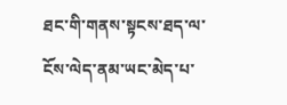ཐང་གི་གནས་སྟངས་ཐད་ལ་ངོས་ལེད་ནམ་ཡང་མེད་པ་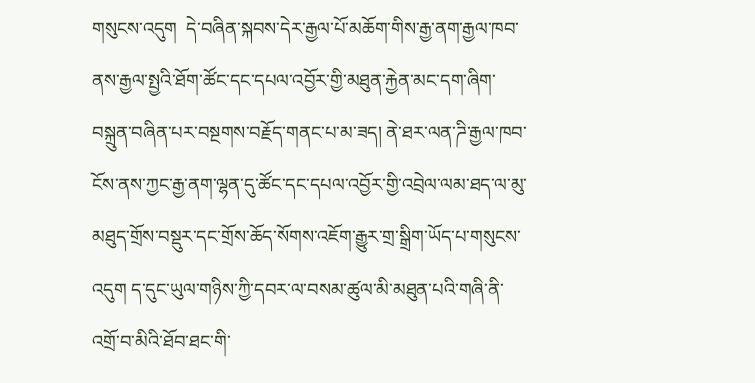གསུངས་འདུག  དེ་བཞིན་སྐབས་དེར་རྒྱལ་པོ་མཆོག་གིས་རྒྱ་ནག་རྒྱལ་ཁབ་ནས་རྒྱལ་སྤྱའི་ཐོག་ཚོང་དང་དཔལ་འབྱོར་གྱི་མཐུན་རྐྱེན་མང་དག་ཞིག་བསྐྲུན་བཞིན་པར་བསྔགས་བརྗོད་གནང་པ་མ་ཟད། ནེ་ཐར་ལན་ཌི་རྒྱལ་ཁབ་ངོས་ནས་ཀྱང་རྒྱ་ནག་ལྷན་དུ་ཚོང་དང་དཔལ་འབྱོར་གྱི་འབྲེལ་ལམ་ཐད་ལ་མུ་མཐུད་གྲོས་བསྡུར་དང་གྲོས་ཆོད་སོགས་འཇོག་རྒྱུར་གྲ་སྒྲིག་ཡོད་པ་གསུངས་འདུག ད་དུང་ཡུལ་གཉིས་ཀྱི་དབར་ལ་བསམ་ཚུལ་མི་མཐུན་པའི་གཞི་ནི་འགྲོ་བ་མིའི་ཐོབ་ཐང་གི་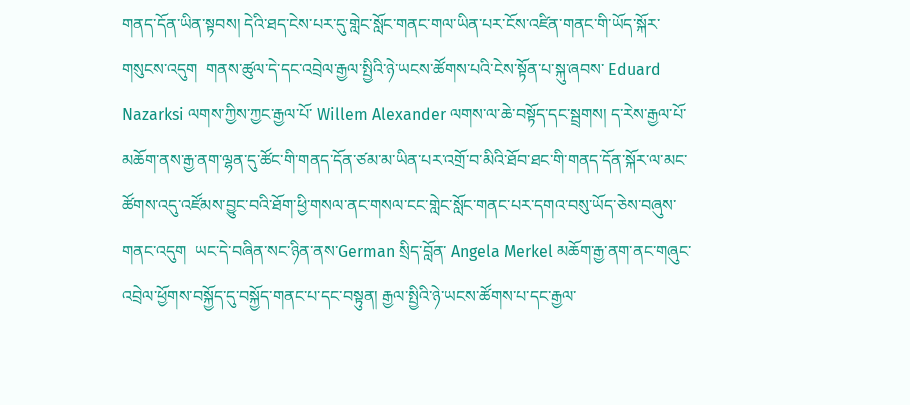གནད་དོན་ཡིན་སྟབས། དེའི་ཐད་ངེས་པར་དུ་གླེང་སློང་གནང་གལ་ཡིན་པར་ངོས་འཛིན་གནང་གི་ཡོད་སྐོར་གསུངས་འདུག  གནས་ཚུལ་དེ་དང་འབྲེལ་རྒྱལ་སྤྱིའི་ཉེ་ཡངས་ཚོགས་པའི་ངེས་སྟོན་པ་སྐུ་ཞབས་ Eduard Nazarksi ལགས་ཀྱིས་ཀྱང་རྒྱལ་པོ་ Willem Alexander ལགས་ལ་ཆེ་བསྟོད་དང་སྦྲགས། ད་རེས་རྒྱལ་པོ་མཆོག་ནས་རྒྱ་ནག་ལྷན་དུ་ཚོང་གི་གནད་དོན་ཙམ་མ་ཡིན་པར་འགྲོ་བ་མིའི་ཐོབ་ཐང་གི་གནད་དོན་སྐོར་ལ་མང་ཚོགས་འདུ་འཛོམས་བྱུང་བའི་ཐོག་ཕྱི་གསལ་ནང་གསལ་ངང་གླེང་སློང་གནང་པར་དགའ་བསུ་ཡོད་ཅེས་བཞུས་གནང་འདུག  ཡང་དེ་བཞིན་སང་ཉིན་ནས་German སྲིད་བློན་ Angela Merkel མཆོག་རྒྱ་ནག་ནང་གཞུང་འབྲེལ་ཕྱོགས་བསྐྱོད་དུ་བསྐྱོད་གནང་པ་དང་བསྟུན། རྒྱལ་སྤྱིའི་ཉེ་ཡངས་ཚོགས་པ་དང་རྒྱལ་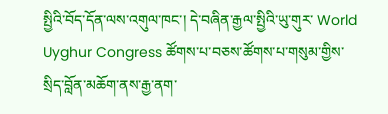སྤྱིའི་བོད་དོན་ལས་འགུལ་ཁང་། དེ་བཞིན་རྒྱལ་སྤྱིའི་ཡུ་གུར་ World Uyghur Congress ཚོགས་པ་བཅས་ཚོགས་པ་གསུམ་གྱིས་སྲིད་བློན་མཆོག་ནས་རྒྱ་ནག་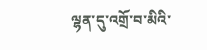ལྷན་དུ་འགྲོ་བ་མིའི་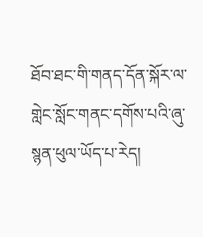ཐོབ་ཐང་གི་གནད་དོན་སྐོར་ལ་གླེང་སློང་གནང་དགོས་པའི་ཞུ་སྙན་ཕུལ་ཡོད་པ་རེད།